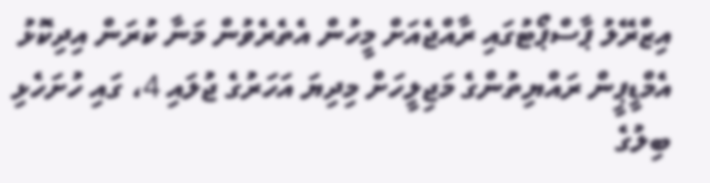އިޒްރޭލު ޕާސްޕޯޓުގައި ރާއްޖެއަށް މީހުން އެތެރެވުން މަނާ ކުރަން އިދިކޮޅު އެމްޑީޕީން ރައްޔިތުންގެ މަޖިލީހަށް މިދިޔަ އަހަރުގެ ޖުލައި 4، ގައި ހުށަހެޅި ބިލުގެ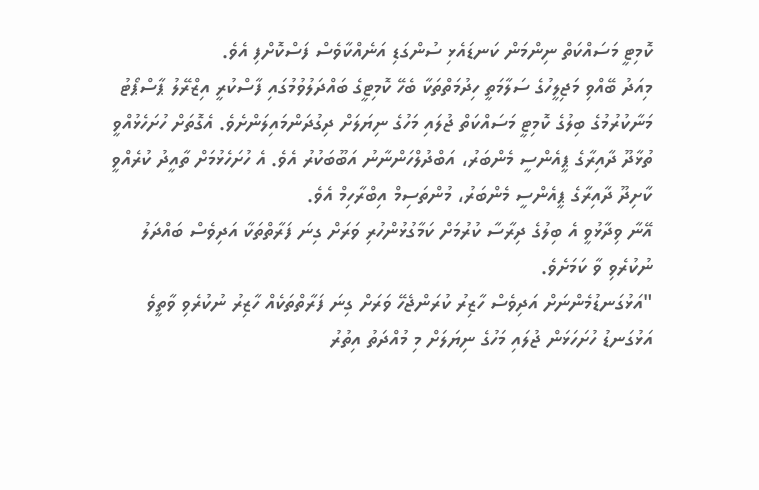ކޮމިޓީ މަސައްކަތް ނިންމަން ކަނޑައެޅި ސުންގަޑި އަނެއްކާވެސް ފަސްކޮށްފި އެވެ.
މިއަދު ބޭއްވި މަޖިލީހުގެ ސަލާމަތީ ހިދުމަތްތަކާ ބެހޭ ކޮމިޓީގެ ބައްދަލުވުމުގައި ފާސްކުރީ އިޒްރޭލު ޕާސްޕޯޓު މަނާކުރުމުގެ ބިލުގެ ކޮމިޓީ މަސައްކަތް ޖުލައި މަހުގެ ނިޔަލަށް ދިގުދަންމައިލަންށެވެ. އެގޮތަށް ހުށަހެޅުއްވީ ތުޅާދޫ ދާއިރާގެ ޕީއެންސީ މެންބަރު، އަބްދުލްހަންނާނު އަބޫބަކުރު އެވެ. އެ ހުށަހެޅުމަށް ތާއީދު ކުރެއްވީ ކާށިދޫ ދާއިރާގެ ޕީއެންސީ މެންބަރު، މުންތަސިމް އިބްރާހިމް އެވެ.
އޭނާ ވިދާޅުވީ އެ ބިލުގެ ދިރާސާ ކުރުމަށް ކަމާގުޅުންހުރި ވަރަށް ގިނަ ފަރާތްތަކާ އަދިވެސް ބައްދަލު ނުކުރެވި ވާ ކަމަށެވެ.
"އަޅުގަނޑުމެންނަށް އަދިވެސް ހާޒިރު ކުރަންޖެހޭ ވަރަށް ގިނަ ފަރާތްތަކެއް ހާޒިރު ނުކުރެވި ވާތީވެ އަޅުގަނޑު ހުށަހަޅަން ޖުލައި މަހުގެ ނިޔަލަށް މި މުއްދަތު އިތުރު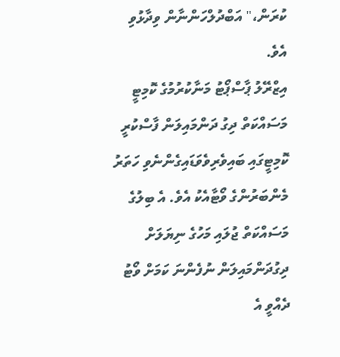ކުރަން،" އަބްދުލްހަންނާން ވިދާޅުވި އެވެ.
އިޒްރޭލު ޕާސްޕޯޓު މަނާކުރުމުގެ ކޮމިޓީ މަސައްކަތް ދިގު ދަންމައިލަން ފާސްކުރީ ކޮމިޓީގައި ބައިވެރިވެވަޑައިގެންނެވި ހަތަރު މެންބަރުންގެ ވޯޓާއެކު އެވެ. އެ ބިލުގެ މަސައްކަތް ޖުލައި މަހުގެ ނިޔަލަށް ދިގުދަންމައިލަން ނުފެންނަ ކަމަށް ވޯޓު ދެއްވީ އެ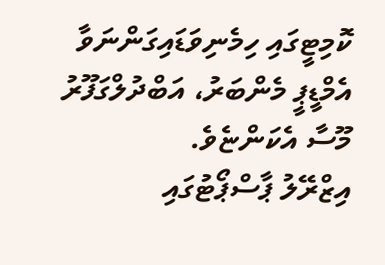ކޮމިޓީގައި ހިމެނިވަޑައިގަންނަވާ އެމްޑީޕީ މެންބަރު، އަބްދުލްގަފޫރު މޫސާ އެކަންޏެވެ.
އިޒްރޭލު ޕާސްޕޯޓުގައި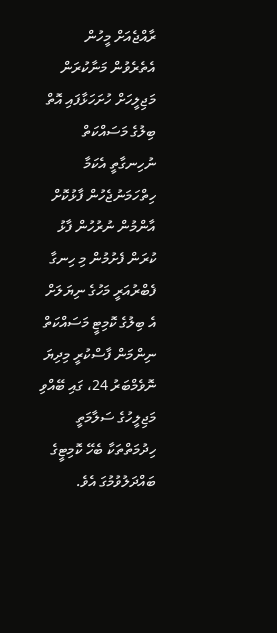ރާއްޖެއަށް މީހުން އެތެރެވުން މަނާކުރަން މަޖިލީހަށް ހުށަހަޅާފައި އޮތް ބިލުގެ މަސައްކަތް ނުހިނގާތީ އެކަމާ ހިތްހަމަނުޖެހުން ފާޅުކޮށް އާންމުން ނުރުހުން ފާޅު ކުރަން ފެށުމުން މި ހިނގާ ފެބްރުއަރީ މަހުގެ ނިޔަލަށް އެ ބިލުގެ ކޮމިޓީ މަސައްކަތް ނިންމަން ފާސްކުރީ މިދިޔަ ނޮވެމްބަރު 24، ގައި ބޭއްވި މަޖިލީހުގެ ސަލާމަތީ ހިދުމަތްތަކާ ބެހޭ ކޮމިޓީގެ ބައްދަލުވުމުގަ އެވެ.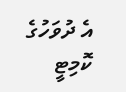އެ ދުވަހުގެ ކޮމިޓީ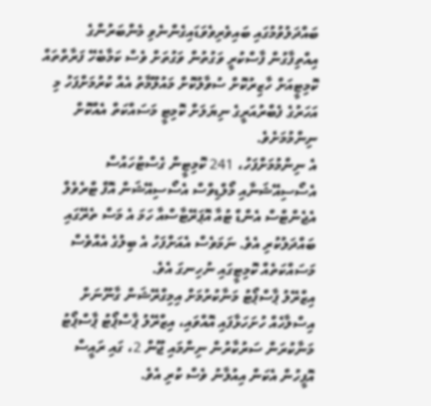ބައްދަލުވުމުގައި ބައިވެރިވެވަޑައިގެންނެވި މެންބަރުންގެ އިއްތިފާގުން ފާސްކުރީ ވަގުތުން ވަގުތަށް ވެސް ކަމާބެހޭ ފަރާތްތައް ކޮމިޓީއަށް ހާޒިރުކޮށް ސުވާލުކޮށް މައުލޫމާތު އެއް ކުރުމަށްފަހު މި އަހަރުގެ ފެބްރުއަރީގެ ނިޔަލަށް ކޮމިޓީ މަސައްކަތް އެއްކޮށް ނިންމުމަށެވެ.
އެ ނިންމުމަށްފަހު، 241 ކޮމިޓީން ގެސްޓުހައުސް އެސޯސިއޭޝަނާއި މޯލްޑިވްސް އެސޯސިއޭޝަން އޮފް ޓްރެވެލް އެޖެންޓްސް އެންޑް ޓުއާ އޮޕަރޭޓާސްއާ ހަމަ އެ މަސް ތެރޭގައި ބައްދަލުކުރި އެވެ. ނަމަވެސް އެއަށްފަހު އެ ބިލުގެ އެއްވެސް މަސައްކަތެއް ކޮމިޓީގައި ނުހިނގަ އެވެ.
އިޒްރޭލު ޕާސްޕޯޓު މަނާކުރުމަށް އިމިގްރޭޝަން ގާނޫނަށް އިސްލާހެއް ހުށަހަޅާފައި އޮއްވައި، އިޒްރޭލު ޕާސްޕޯޓު ޕާސްޕޯޓު މަނާކުރަން ސަރުކާރުން ނިންމައި ޖޫން 2، ގައި ރައީސް އޮފީހުން އެކަން އިއުލާނު ވެސް ކުރި އެވެ.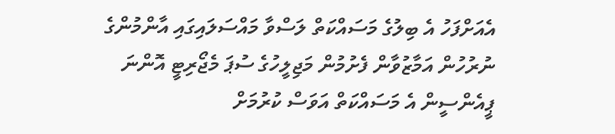އެއަށްފަހު އެ ބިލުގެ މަސައްކަތް ލަސްވާ މައްސަލައިގައި އާންމުންގެ ނުރުހުން އަމާޒުވާން ފެށުމުން މަޖިލީހުގެ ސުޕަ މެޖޯރިޓީ އޮންނަ ޕީއެންސީން އެ މަސައްކަތް އަވަސް ކުރުމަށް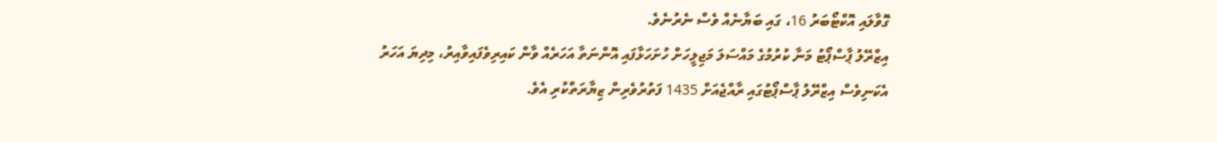ގޮވާލައި އޮކްޓޯބަރު 16، ގައި ބަޔާނެއް ވެސް ނެރުނެވެ.
އިޒްރޭލު ޕާސްޕޯޓު މަނާ ކުރުމުގެ މައްސަލަ މަޖިލީހަށް ހުށަހަޅާފައި އޮންނަތާ އަހަރެއް ވާން ކައިރިވެފައިވާއިރު، މިދިޔަ އަހަރު އެކަނިވެސް އިޒްރޭލު ޕާސްޕޯޓުގައި ރާއްޖެއަށް 1435 ފަތުރުވެރިން ޒިޔާރަތްކުރި އެވެ.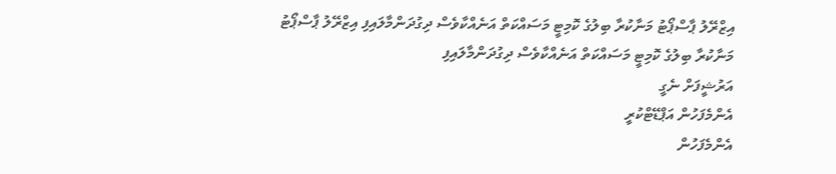އިޒްރޭލު ޕާސްޕޯޓު މަނާކުރާ ބިލުގެ ކޮމިޓީ މަސައްކަތް އަނެއްކާވެސް ދިގުދަންމާލައިފި އިޒްރޭލު ޕާސްޕޯޓު މަނާކުރާ ބިލުގެ ކޮމިޓީ މަސައްކަތް އަނެއްކާވެސް ދިގުދަންމާލައިފި
އަރުޝީފަށް ނެގީ
އެންމެފަހުން އަޕްޑޭޓްކުރީ
އެންމެފަހުން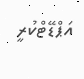އަޕްޑޭޓްކުރީ